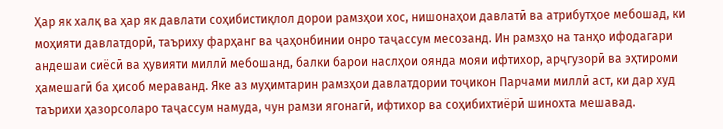Ҳар як халқ ва ҳар як давлати соҳибистиқлол дорои рамзҳои хос, нишонаҳои давлатӣ ва атрибутҳое мебошад, ки моҳияти давлатдорӣ, таъриху фарҳанг ва ҷаҳонбинии онро таҷассум месозанд. Ин рамзҳо на танҳо ифодагари андешаи сиёсӣ ва ҳувияти миллӣ мебошанд, балки барои наслҳои оянда мояи ифтихор, арҷгузорӣ ва эҳтироми ҳамешагӣ ба ҳисоб мераванд. Яке аз муҳимтарин рамзҳои давлатдории тоҷикон Парчами миллӣ аст, ки дар худ таърихи ҳазорсоларо таҷассум намуда, чун рамзи ягонагӣ, ифтихор ва соҳибихтиёрӣ шинохта мешавад.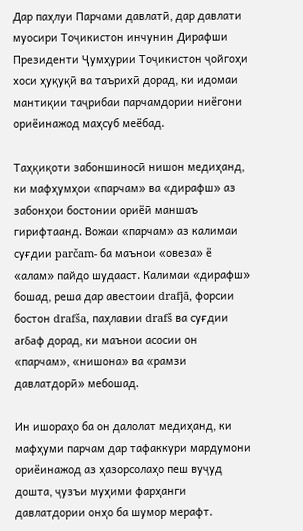Дар паҳлуи Парчами давлатӣ, дар давлати муосири Тоҷикистон инчунин Дирафши Президенти Ҷумҳурии Тоҷикистон ҷойгоҳи хоси ҳуқуқӣ ва таърихӣ дорад, ки идомаи мантиқии таҷрибаи парчамдории ниёгони ориёинажод маҳсуб меёбад.

Таҳқиқоти забоншиносӣ нишон медиҳанд, ки мафҳумҳои «парчам» ва «дирафш» аз забонҳои бостонии ориёӣ маншаъ гирифтаанд. Вожаи «парчам» аз калимаи суғдии parčam- ба маънои «овеза» ё «алам» пайдо шудааст. Калимаи «дирафш» бошад, реша дар авестоии drafjā, форсии бостон drafša, паҳлавии drafš ва суғдии arδaф дорад, ки маънои асосии он «парчам», «нишона» ва «рамзи давлатдорӣ» мебошад.

Ин ишораҳо ба он далолат медиҳанд, ки мафҳуми парчам дар тафаккури мардумони ориёинажод аз ҳазорсолаҳо пеш вуҷуд дошта, ҷузъи муҳими фарҳанги давлатдории онҳо ба шумор мерафт.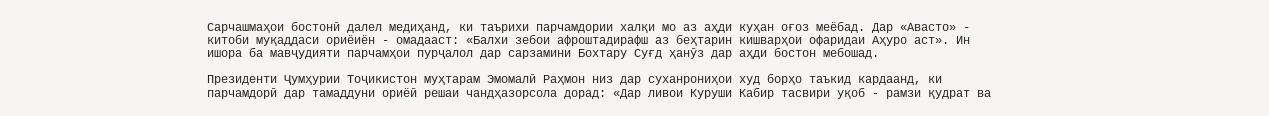Сарчашмаҳои бостонӣ далел медиҳанд, ки таърихи парчамдории халқи мо аз аҳди куҳан оғоз меёбад. Дар «Авасто» - китоби муқаддаси ориёиён - омадааст: «Балхи зебои афроштадирафш аз беҳтарин кишварҳои офаридаи Аҳуро аст». Ин ишора ба мавҷудияти парчамҳои пурҷалол дар сарзамини Бохтару Суғд ҳанӯз дар аҳди бостон мебошад.

Президенти Ҷумҳурии Тоҷикистон муҳтарам Эмомалӣ Раҳмон низ дар суханрониҳои худ борҳо таъкид кардаанд, ки парчамдорӣ дар тамаддуни ориёӣ решаи чандҳазорсола дорад: «Дар ливои Куруши Кабир тасвири уқоб - рамзи қудрат ва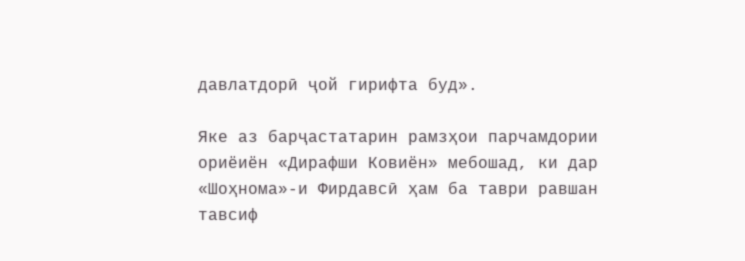давлатдорӣ ҷой гирифта буд».

Яке аз барҷастатарин рамзҳои парчамдории ориёиён «Дирафши Ковиён» мебошад, ки дар «Шоҳнома»-и Фирдавсӣ ҳам ба таври равшан тавсиф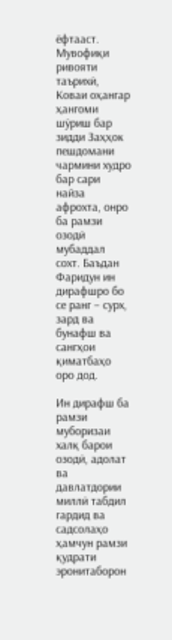ёфтааст. Мувофиқи ривояти таърихӣ, Коваи оҳангар ҳангоми шӯриш бар зидди Заҳҳок пешдомани чармини худро бар сари найза афрохта, онро ба рамзи озодӣ мубаддал сохт. Баъдан Фаридун ин дирафшро бо се ранг – сурх, зард ва бунафш ва сангҳои қиматбаҳо оро дод.

Ин дирафш ба рамзи муборизаи халқ барои озодӣ, адолат ва давлатдории миллӣ табдил гардид ва садсолаҳо ҳамчун рамзи қудрати эронитаборон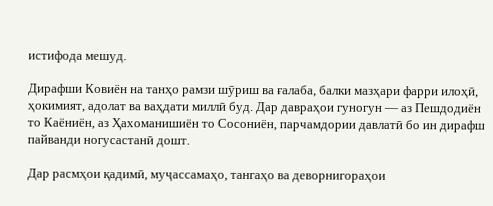истифода мешуд.

Дирафши Ковиён на танҳо рамзи шӯриш ва ғалаба, балки мазҳари фарри илоҳӣ, ҳокимият, адолат ва ваҳдати миллӣ буд. Дар давраҳои гуногун — аз Пешдодиён то Каёниён, аз Ҳахоманишиён то Сосониён, парчамдории давлатӣ бо ин дирафш пайванди ногусастанӣ дошт.

Дар расмҳои қадимӣ, муҷассамаҳо, тангаҳо ва деворнигораҳои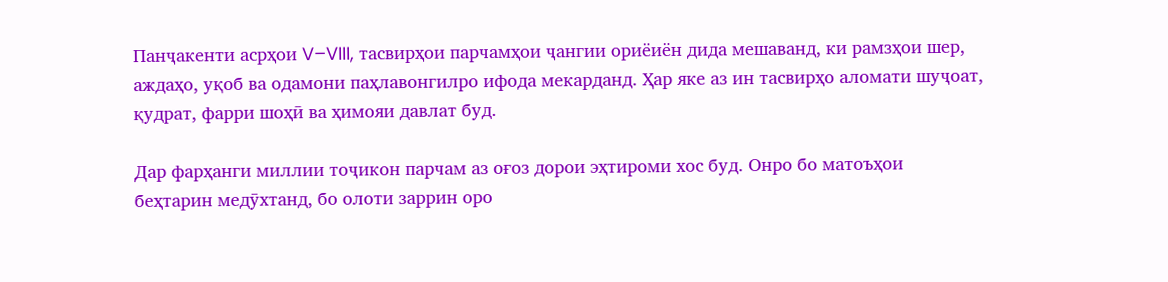Панҷакенти асрҳои V–VIII, тасвирҳои парчамҳои ҷангии ориёиён дида мешаванд, ки рамзҳои шер, аждаҳо, уқоб ва одамони паҳлавонгилро ифода мекарданд. Ҳар яке аз ин тасвирҳо аломати шуҷоат, қудрат, фарри шоҳӣ ва ҳимояи давлат буд.

Дар фарҳанги миллии тоҷикон парчам аз оғоз дорои эҳтироми хос буд. Онро бо матоъҳои беҳтарин медӯхтанд, бо олоти заррин оро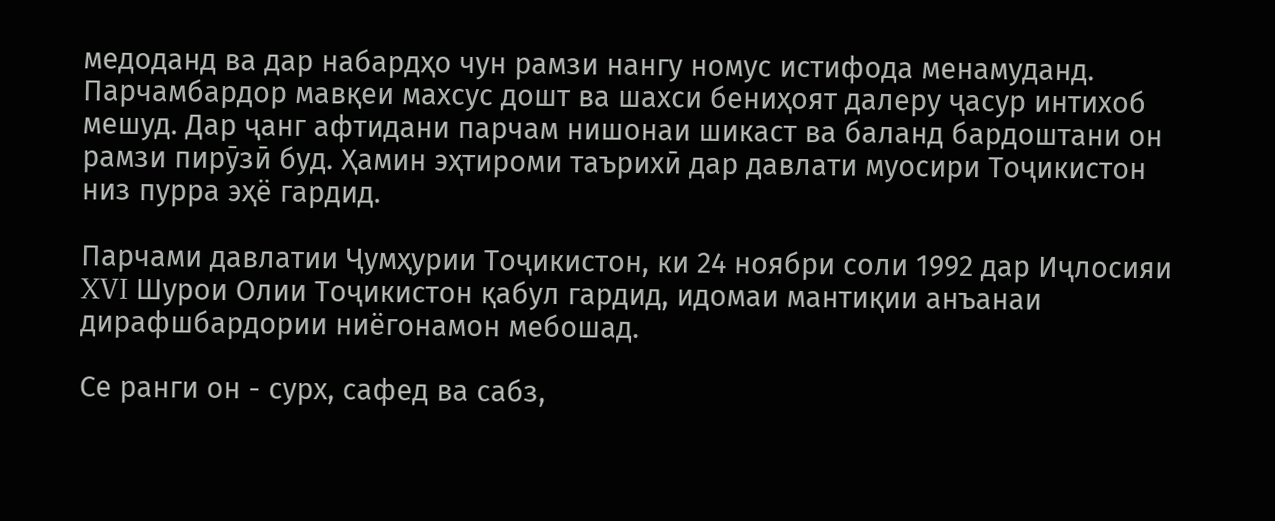медоданд ва дар набардҳо чун рамзи нангу номус истифода менамуданд. Парчамбардор мавқеи махсус дошт ва шахси бениҳоят далеру ҷасур интихоб мешуд. Дар ҷанг афтидани парчам нишонаи шикаст ва баланд бардоштани он рамзи пирӯзӣ буд. Ҳамин эҳтироми таърихӣ дар давлати муосири Тоҷикистон низ пурра эҳё гардид.

Парчами давлатии Ҷумҳурии Тоҷикистон, ки 24 ноябри соли 1992 дар Иҷлосияи XVI Шурои Олии Тоҷикистон қабул гардид, идомаи мантиқии анъанаи дирафшбардории ниёгонамон мебошад.

Се ранги он - сурх, сафед ва сабз,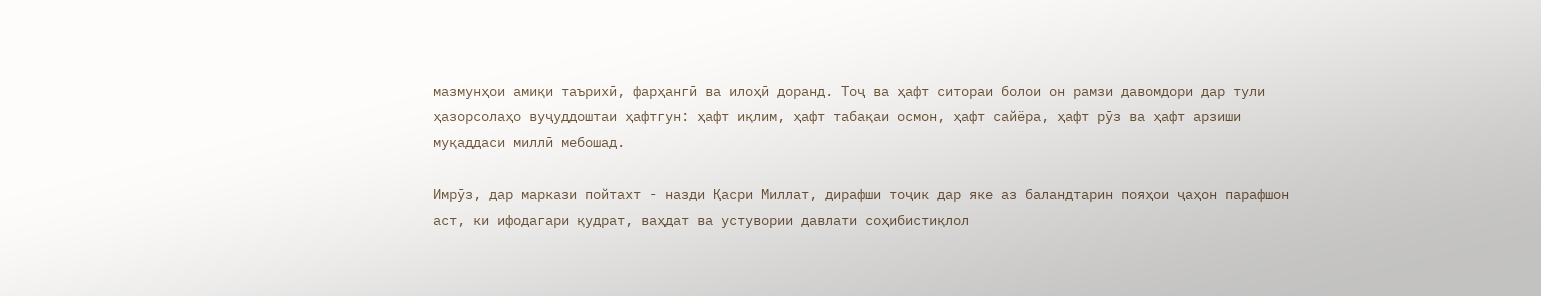мазмунҳои амиқи таърихӣ, фарҳангӣ ва илоҳӣ доранд. Тоҷ ва ҳафт ситораи болои он рамзи давомдори дар тули ҳазорсолаҳо вуҷуддоштаи ҳафтгун: ҳафт иқлим, ҳафт табақаи осмон, ҳафт сайёра, ҳафт рӯз ва ҳафт арзиши муқаддаси миллӣ мебошад.

Имрӯз, дар маркази пойтахт - назди Қасри Миллат, дирафши тоҷик дар яке аз баландтарин пояҳои ҷаҳон парафшон аст, ки ифодагари қудрат, ваҳдат ва устувории давлати соҳибистиқлол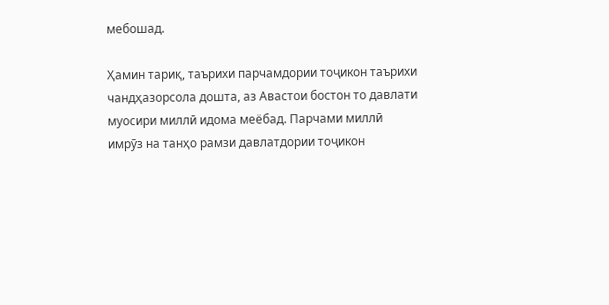мебошад.

Ҳамин тариқ, таърихи парчамдории тоҷикон таърихи чандҳазорсола дошта, аз Авастои бостон то давлати муосири миллӣ идома меёбад. Парчами миллӣ имрӯз на танҳо рамзи давлатдории тоҷикон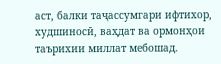аст, балки таҷассумгари ифтихор, худшиносӣ, ваҳдат ва ормонҳои таърихии миллат мебошад.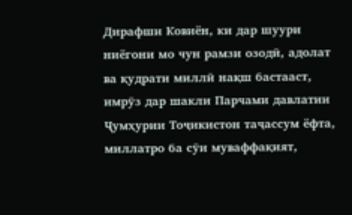Дирафши Ковиён, ки дар шуури ниёгони мо чун рамзи озодӣ, адолат ва қудрати миллӣ нақш бастааст, имрӯз дар шакли Парчами давлатии Ҷумҳурии Тоҷикистон таҷассум ёфта, миллатро ба сӯи муваффақият,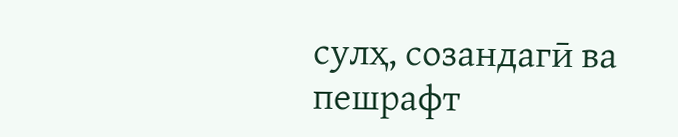сулҳ, созандагӣ ва пешрафт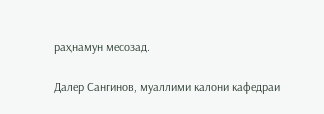раҳнамун месозад.

Далер Сангинов, муаллими калони кафедраи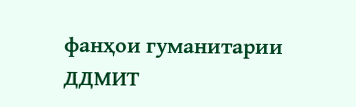фанҳои гуманитарии ДДМИТ